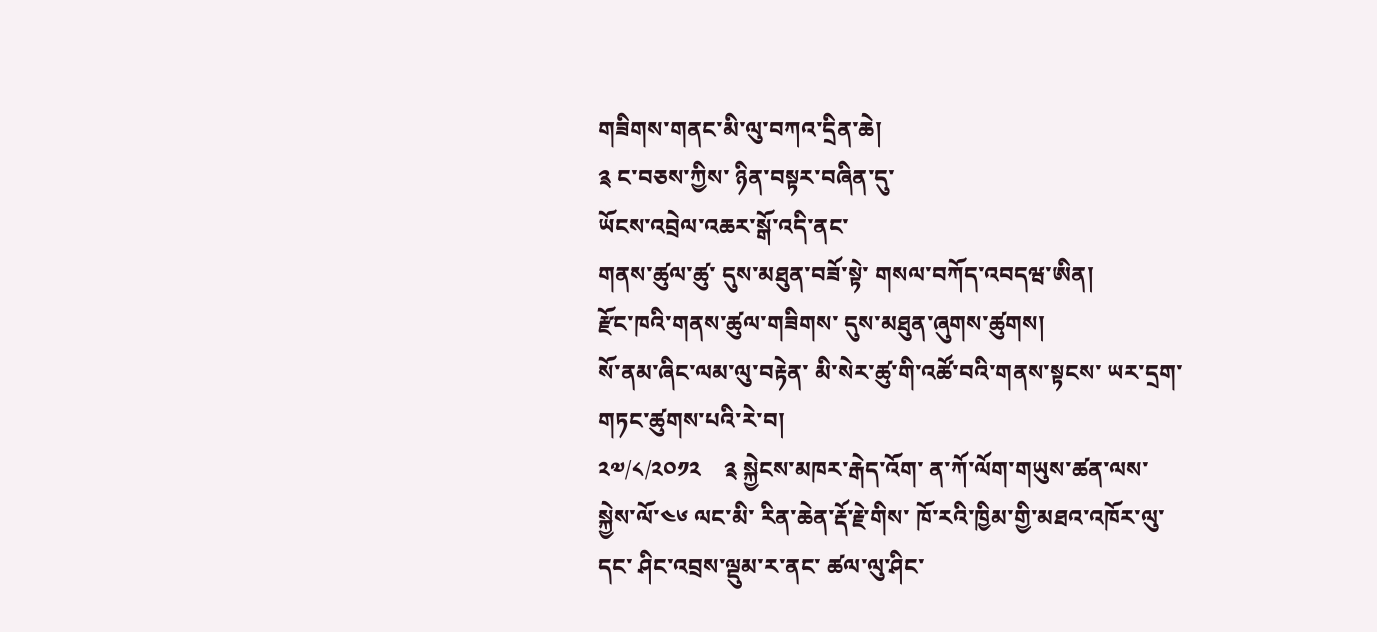གཟིགས་གནང་མི་ལུ་བཀའ་དྲིན་ཆེ།
༉ ང་བཅས་ཀྱིས་ ཉིན་བསྟར་བཞིན་དུ་
ཡོངས་འབྲེལ་འཆར་སྒོ་འདི་ནང་
གནས་ཚུལ་ཚུ་ དུས་མཐུན་བཟོ་སྟེ་ གསལ་བཀོད་འབདཝ་ཨིན།
རྫོང་ཁའི་གནས་ཚུལ་གཟིགས་ དུས་མཐུན་ཞུགས་ཚུགས།
སོ་ནམ་ཞིང་ལམ་ལུ་བརྟེན་ མི་སེར་ཚུ་གི་འཚོ་བའི་གནས་སྟངས་ ཡར་དྲག་གཏང་ཚུགས་པའི་རེ་བ།
༢༧/༨/༢༠༡༢    ༉ སྐྱེངས་མཁར་རྒེད་འོག་ ན་ཀོ་ལོག་གཡུས་ཚན་ལས་ སྐྱེས་ལོ་༤༦ ལང་མི་ རིན་ཆེན་རྡོ་རྗེ་གིས་ ཁོ་རའི་ཁྱིམ་གྱི་མཐའ་འཁོར་ལུ་དང་ ཤིང་འབྲས་ལྡུམ་ར་ནང་ ཚལ་ལུ་ཤིང་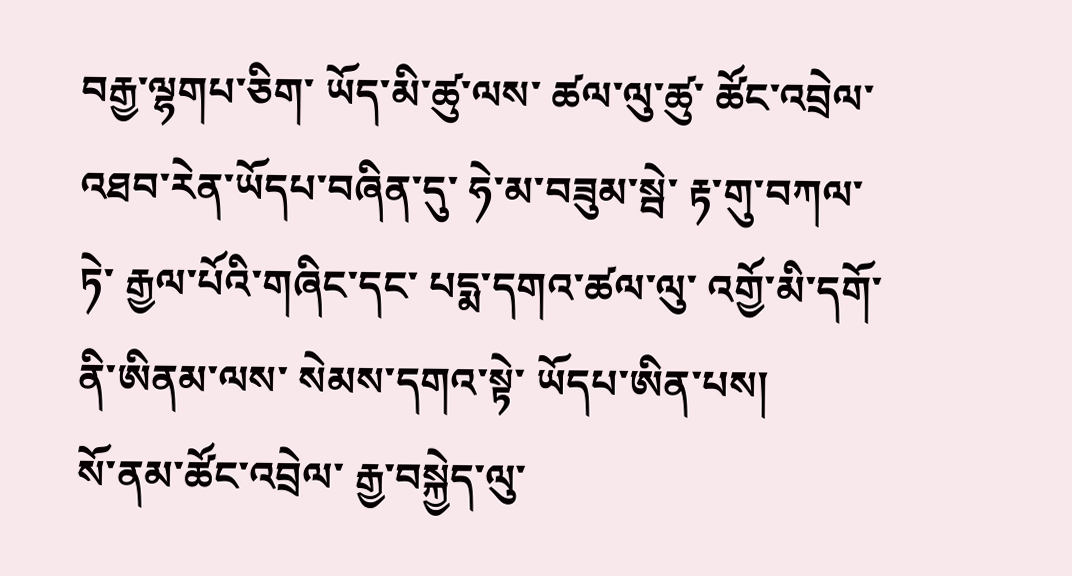བརྒྱ་ལྷགཔ་ཅིག་ ཡོད་མི་ཚུ་ལས་ ཚལ་ལུ་ཚུ་ ཚོང་འབྲེལ་འཐབ་རེན་ཡོདཔ་བཞིན་དུ་ ཧེ་མ་བཟུམ་སྦེ་ རྟ་གུ་བཀལ་ཏེ་ རྒྱལ་པོའི་གཞིང་དང་ པདྨ་དགའ་ཚལ་ལུ་ འགྱོ་མི་དགོ་ནི་ཨིནམ་ལས་ སེམས་དགའ་སྟེ་ ཡོདཔ་ཨིན་པས།
སོ་ནམ་ཚོང་འབྲེལ་ རྒྱ་བསྐྱེད་ལུ་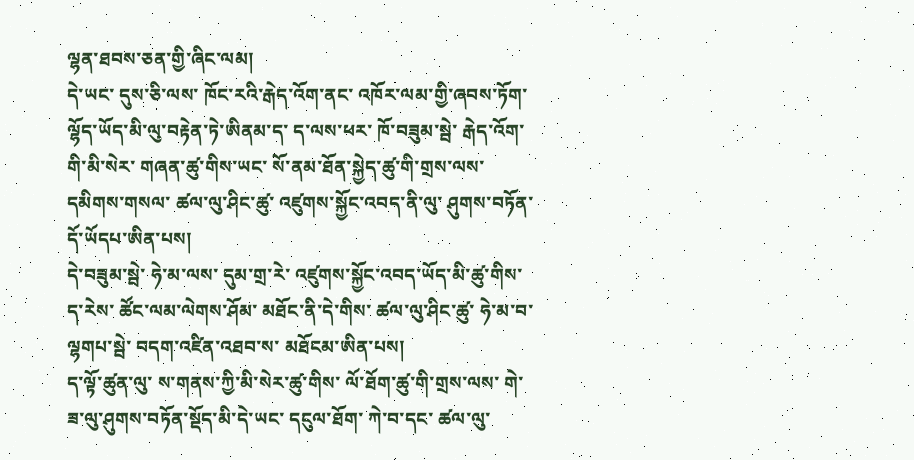ལྷན་ཐབས་ཅན་གྱི་ཞིང་ལམ།
དེ་ཡང་ དུས་ཅི་ལས་ ཁོང་རའི་རྒེད་འོག་ནང་ འཁོར་ལམ་གྱི་ཞབས་ཏོག་ ལྷོད་ཡོད་མི་ལུ་བརྟེན་ཏེ་ཨིནམ་ད་ ད་ལས་ཕར་ ཁོ་བཟུམ་སྦེ་ རྒེད་འོག་གི་མི་སེར་ གཞན་ཚུ་གིས་ཡང་ སོ་ནམ་ཐོན་སྐྱེད་ཚུ་གི་གྲས་ལས་ དམིགས་གསལ་ ཚལ་ལུ་ཤིང་ཚུ་ འཛུགས་སྐྱོང་འབད་ནི་ལུ་ ཤུགས་བཏོན་དོ་ཡོདཔ་ཨིན་པས།
དེ་བཟུམ་སྦེ་ ཧེ་མ་ལས་ དུམ་གྲ་རེ་ འཛུགས་སྐྱོང་འབད་ཡོད་མི་ཚུ་གིས་ ད་རེས་ ཚོང་ལམ་ལེགས་ཤོམ་ མཐོང་ནི་དེ་གིས་ ཚལ་ལུ་ཤིང་ཚུ་ ཧེ་མ་བ་ལྷགཔ་སྦེ་ བདག་འཛིན་འཐབ་ས་ མཐོངམ་ཨིན་པས།
ད་ལྟོ་ཚུན་ལུ་ ས་གནས་ཀྱི་མི་སེར་ཚུ་གིས་ ལོ་ཐོག་ཚུ་གི་གྲས་ལས་ གེ་ཟ་ལུ་ཤུགས་བཏོན་སྡོད་མི་དེ་ཡང་ དངུལ་ཐོག་ ཀེ་བ་དང་ ཚལ་ལུ་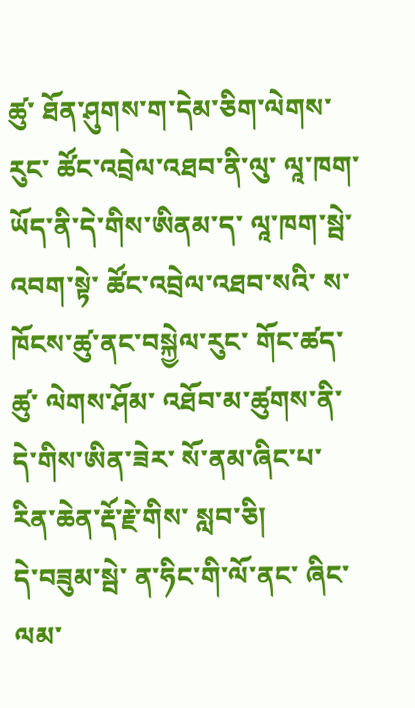ཚུ་ ཐོན་ཤུགས་ག་དེམ་ཅིག་ལེགས་རུང་ ཚོང་འབྲེལ་འཐབ་ནི་ལུ་ ལཱ་ཁག་ཡོད་ནི་དེ་གིས་ཨིནམ་ད་ ལཱ་ཁག་སྦེ་འབག་སྟེ་ ཚོང་འབྲེལ་འཐབ་སའི་ ས་ཁོངས་ཚུ་ནང་བསྐྱེལ་རུང་ གོང་ཚད་ཚུ་ ལེགས་ཤོམ་ འཐོབ་མ་ཚུགས་ནི་དེ་གིས་ཨིན་ཟེར་ སོ་ནམ་ཞིང་པ་ རིན་ཆེན་རྡོ་རྗེ་གིས་ སླབ་ཅི།
དེ་བཟུམ་སྦེ་ ན་ཧིང་གི་ལོ་ནང་ ཞིང་ལམ་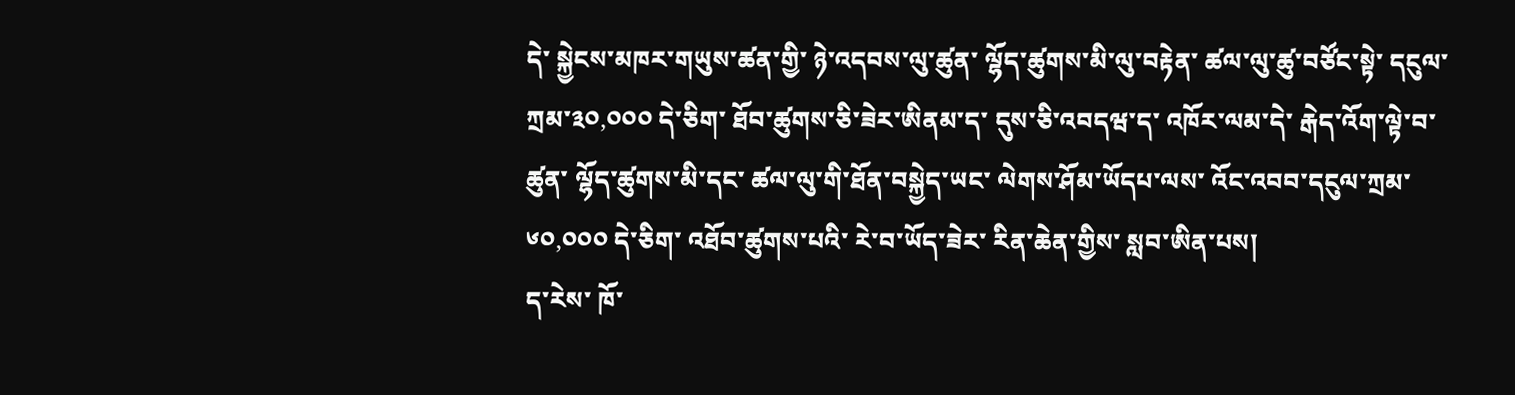དེ་ སྐྱེངས་མཁར་གཡུས་ཚན་གྱི་ ཉེ་འདབས་ལུ་ཚུན་ ལྷོད་ཚུགས་མི་ལུ་བརྟེན་ ཚལ་ལུ་ཚུ་བཙོང་སྟེ་ དངུལ་ཀྲམ་༣༠,༠༠༠ དེ་ཅིག་ ཐོབ་ཚུགས་ཅི་ཟེར་ཨིནམ་ད་ དུས་ཅི་འབདཝ་ད་ འཁོར་ལམ་དེ་ རྒེད་འོག་ལྟེ་བ་ཚུན་ ལྷོད་ཚུགས་མི་དང་ ཚལ་ལུ་གི་ཐོན་བསྐྱེད་ཡང་ ལེགས་ཤོམ་ཡོདཔ་ལས་ འོང་འབབ་དངུལ་ཀྲམ་༦༠,༠༠༠ དེ་ཅིག་ འཐོབ་ཚུགས་པའི་ རེ་བ་ཡོད་ཟེར་ རིན་ཆེན་གྱིས་ སླབ་ཨིན་པས།
ད་རེས་ ཁོ་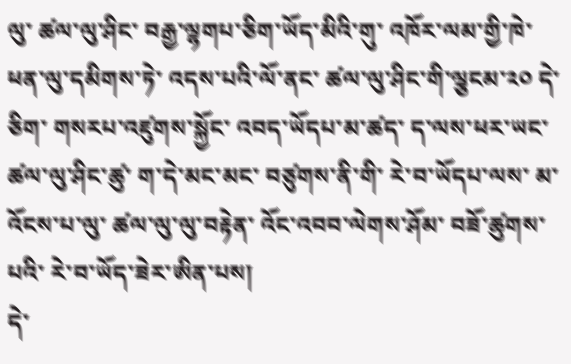ལུ་ ཚལ་ལུ་ཤིང་ བརྒྱ་ལྷགཔ་ཅིག་ཡོད་མིའི་གུ་ འཁོར་ལམ་གྱི་ཁེ་ཕན་ལུ་དམིགས་ཏེ་ འདས་པའི་ལོ་ནང་ ཚལ་ལུ་ཤིང་གི་ལྕངམ་༢༠ དེ་ཅིག་ གསརཔ་འཛུགས་སྐྱོང་ འབད་ཡོདཔ་མ་ཚད་ ད་ལས་ཕར་ཡང་ ཚལ་ལུ་ཤིང་ཚུ་ ག་དེ་མང་མང་ བཙུགས་ནི་གི་ རེ་བ་ཡོདཔ་ལས་ མ་འོངས་པ་ལུ་ ཚལ་ལུ་ལུ་བརྟེན་ འོང་འབབ་ལེགས་ཤོམ་ བཟོ་ཚུགས་པའི་ རེ་བ་ཡོད་ཟེར་ཨིན་པས།
དེ་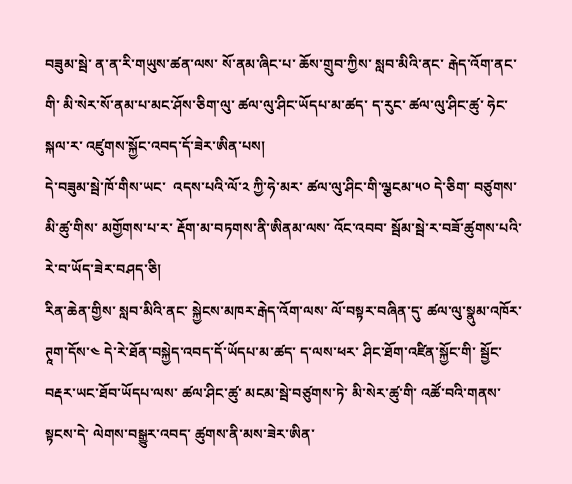བཟུམ་སྦེ་ ན་ན་རི་གཡུས་ཚན་ལས་ སོ་ནམ་ཞིང་པ་ ཆོས་གྲུབ་ཀྱིས་ སླབ་མིའི་ནང་ རྒེད་འོག་ནང་གི་ མི་སེར་སོ་ནམ་པ་མང་ཤོས་ཅིག་ལུ་ ཚལ་ལུ་ཤིང་ཡོདཔ་མ་ཚད་ ད་རུང་ ཚལ་ལུ་ཤིང་ཚུ་ ཧེང་སྐལ་ར་ འཛུགས་སྐྱོང་འབད་དོ་ཟེར་ཨིན་པས།
དེ་བཟུམ་སྦེ་ཁོ་གིས་ཡང་  འདས་པའི་ལོ་༢ ཀྱི་ཧེ་མར་ ཚལ་ལུ་ཤིང་གི་ལྕངམ་༥༠ དེ་ཅིག་ བཙུགས་མི་ཚུ་གིས་ མགྱོགས་པ་ར་ རྡོག་མ་བཏགས་ནི་ཨིནམ་ལས་ འོང་འབབ་ སྦོམ་སྦེ་ར་བཟོ་ཚུགས་པའི་ རེ་བ་ཡོད་ཟེར་བཤད་ཅི།
རིན་ཆེན་གྱིས་ སླབ་མིའི་ནང་ སྐྱེངས་མཁར་རྒེད་འོག་ལས་ ལོ་བསྟར་བཞིན་དུ་ ཚལ་ལུ་སྣུམ་འཁོར་ཊཱག་དོས་༤ དེ་རེ་ཐོན་བསྐྱེད་འབད་དོ་ཡོདཔ་མ་ཚད་ ད་ལས་ཕར་ ཤིང་ཐོག་འཛིན་སྐྱོང་གི་ སྦྱོང་བརྡར་ཡང་ཐོབ་ཡོདཔ་ལས་ ཚལ་ཤིང་ཚུ་ མངམ་སྦེ་བཙུགས་ཏེ་ མི་སེར་ཚུ་གི་ འཚོ་བའི་གནས་སྟངས་དེ་ ལེགས་བསྒྱུར་འབད་ ཚུགས་ནི་མས་ཟེར་ཨིན་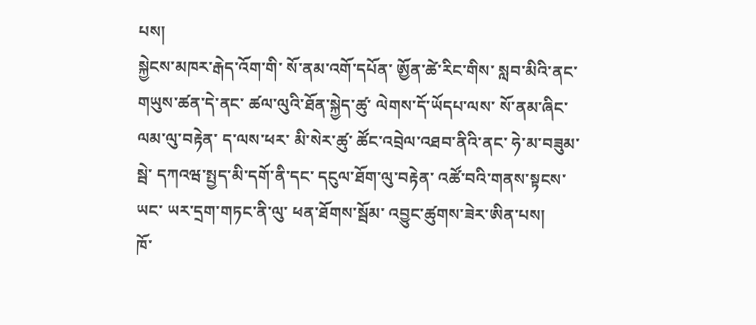པས།
སྐྱེངས་མཁར་རྒེད་འོག་གི་ སོ་ནམ་འགོ་དཔོན་ ཨྱོན་ཚེ་རིང་གིས་ སླབ་མིའི་ནང་ གཡུས་ཚན་དེ་ནང་ ཚལ་ལུའི་ཐོན་སྐྱེད་ཚུ་ ལེགས་དོ་ཡོདཔ་ལས་ སོ་ནམ་ཞིང་ལམ་ལུ་བརྟེན་ ད་ལས་ཕར་ མི་སེར་ཚུ་ ཚོང་འབྲེལ་འཐབ་ནིའི་ནང་ ཧེ་མ་བཟུམ་སྦེ་ དཀའཝ་སྤྱད་མི་དགོ་ནི་དང་ དངུལ་ཐོག་ལུ་བརྟེན་ འཚོ་བའི་གནས་སྟངས་ཡང་ ཡར་དྲག་གཏང་ནི་ལུ་ ཕན་ཐོགས་སྦོམ་ འབྱུང་ཚུགས་ཟེར་ཨིན་པས།
ཁོ་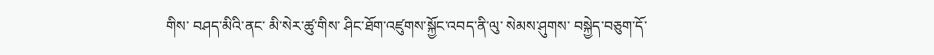གིས་ བཤད་མིའི་ནང་ མི་སེར་ཚུ་གིས་ ཤིང་ཐོག་འཛུགས་སྐྱོང་འབད་ནི་ལུ་ སེམས་ཤུགས་ བསྐྱེད་བཅུག་དོ་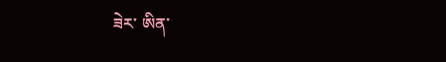ཟེར་ ཨིན་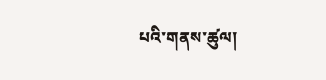པའི་གནས་ཚུལ།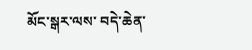མོང་སྒར་ལས་ བདེ་ཆེན་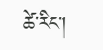ཚེ་རིང་།